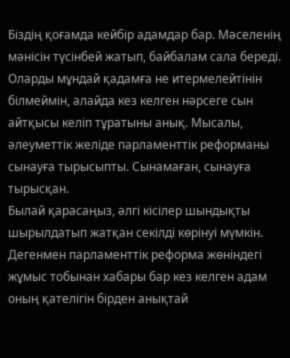Біздің қоғамда кейбір адамдар бар. Мәселенің мәнісін түсінбей жатып, байбалам сала береді. Оларды мұндай қадамға не итермелейтінін білмеймін, алайда кез келген нәрсеге сын айтқысы келіп тұратыны анық. Мысалы, әлеуметтік желіде парламенттік реформаны сынауға тырысыпты. Сынамаған, сынауға тырысқан.
Былай қарасаңыз, әлгі кісілер шындықты шырылдатып жатқан секілді көрінуі мүмкін. Дегенмен парламенттік реформа жөніндегі жұмыс тобынан хабары бар кез келген адам оның қателігін бірден анықтай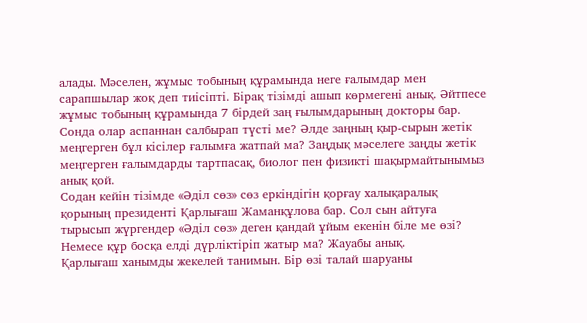алады. Мәселен, жұмыс тобының құрамында неге ғалымдар мен сарапшылар жоқ деп тиісіпті. Бірақ тізімді ашып көрмегені анық. Әйтпесе жұмыс тобының құрамында 7 бірдей заң ғылымдарының докторы бар. Сонда олар аспаннан салбырап түсті ме? Әлде заңның қыр-сырын жетік меңгерген бұл кісілер ғалымға жатпай ма? Заңдық мәселеге заңды жетік меңгерген ғалымдарды тартпасақ, биолог пен физикті шақырмайтынымыз анық қой.
Содан кейін тізімде «Әділ сөз» сөз еркіндігін қорғау халықаралық қорының президенті Қарлығаш Жаманқұлова бар. Сол сын айтуға тырысып жүргендер «Әділ сөз» деген қандай ұйым екенін біле ме өзі? Немесе құр босқа елді дүрліктіріп жатыр ма? Жауабы анық.
Қарлығаш ханымды жекелей танимын. Бір өзі талай шаруаны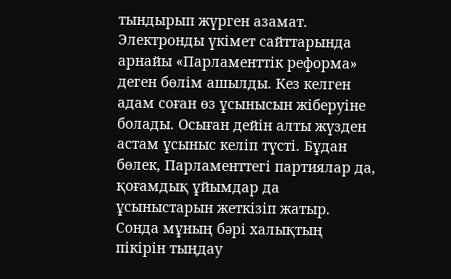тындырып жүрген азамат.
Электронды үкімет сайттарында арнайы «Парламенттік реформа» деген бөлім ашылды. Кез келген адам соған өз ұсынысын жіберуіне болады. Осыған дейін алты жүзден астам ұсыныс келіп түсті. Бұдан бөлек, Парламенттегі партиялар да, қоғамдық ұйымдар да ұсыныстарын жеткізіп жатыр. Сонда мұның бәрі халықтың пікірін тыңдау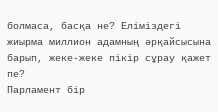болмаса, басқа не? Еліміздегі жиырма миллион адамның әрқайсысына барып, жеке-жеке пікір сұрау қажет пе?
Парламент бір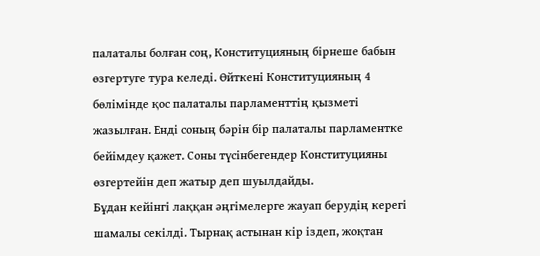палаталы болған соң, Конституцияның бірнеше бабын өзгертуге тура келеді. Өйткені Конституцияның 4 бөлімінде қос палаталы парламенттің қызметі жазылған. Енді соның бәрін бір палаталы парламентке бейімдеу қажет. Соны түсінбегендер Конституцияны өзгертейін деп жатыр деп шуылдайды.
Бұдан кейінгі лаққан әңгімелерге жауап берудің керегі шамалы секілді. Тырнақ астынан кір іздеп, жоқтан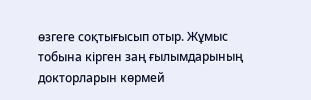өзгеге соқтығысып отыр. Жұмыс тобына кірген заң ғылымдарының докторларын көрмей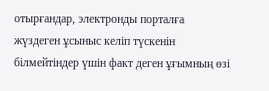отырғандар, электронды порталға жүздеген ұсыныс келіп түскенін білмейтіндер үшін факт деген ұғымның өзі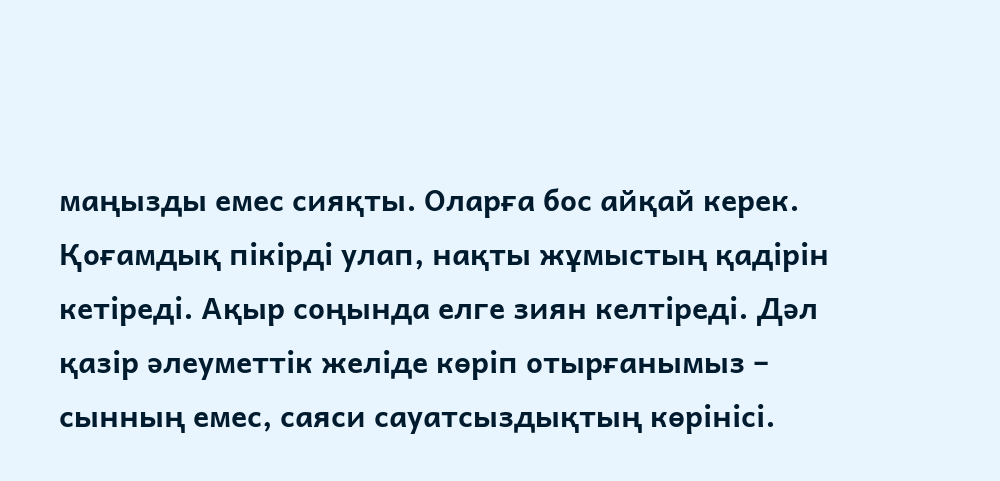маңызды емес сияқты. Оларға бос айқай керек. Қоғамдық пікірді улап, нақты жұмыстың қадірін кетіреді. Ақыр соңында елге зиян келтіреді. Дәл қазір әлеуметтік желіде көріп отырғанымыз – сынның емес, саяси сауатсыздықтың көрінісі.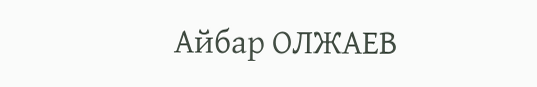Айбар ОЛЖАЕВ